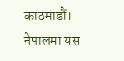काठमाडौं। नेपालमा यस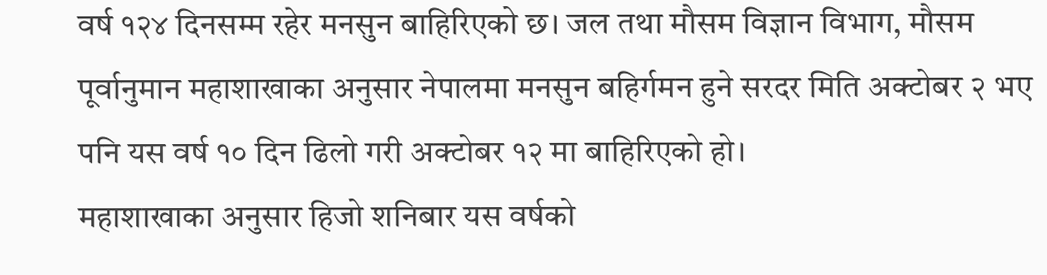वर्ष १२४ दिनसम्म रहेर मनसुन बाहिरिएको छ। जल तथा मौसम विज्ञान विभाग, मौसम पूर्वानुमान महाशाखाका अनुसार नेपालमा मनसुन बहिर्गमन हुने सरदर मिति अक्टोबर २ भए पनि यस वर्ष १० दिन ढिलो गरी अक्टोबर १२ मा बाहिरिएको हो।
महाशाखाका अनुसार हिजो शनिबार यस वर्षको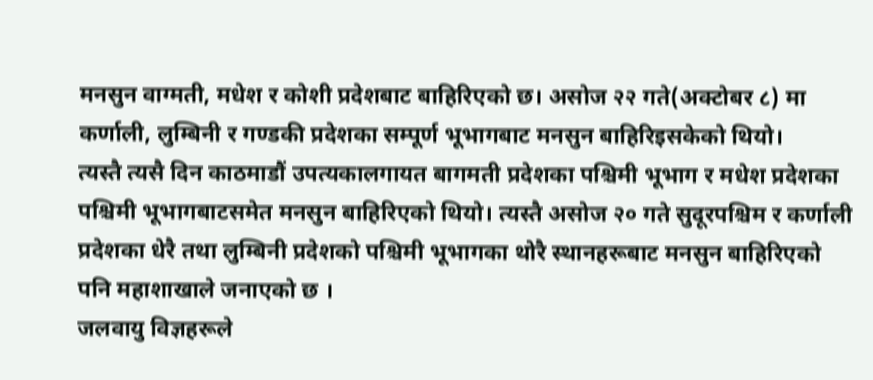मनसुन वाग्मती, मधेश र कोशी प्रदेशबाट बाहिरिएको छ। असोज २२ गते(अक्टोबर ८) मा कर्णाली, लुम्बिनी र गण्डकी प्रदेशका सम्पूर्ण भूभागबाट मनसुन बाहिरिइसकेको थियो।
त्यस्तै त्यसै दिन काठमाडौं उपत्यकालगायत बागमती प्रदेशका पश्चिमी भूभाग र मधेश प्रदेशका पश्चिमी भूभागबाटसमेत मनसुन बाहिरिएको थियो। त्यस्तै असोज २० गते सुदूरपश्चिम र कर्णाली प्रदेशका धेरै तथा लुम्बिनी प्रदेशको पश्चिमी भूभागका थोरै स्थानहरूबाट मनसुन बाहिरिएको पनि महाशाखाले जनाएको छ ।
जलवायु विज्ञहरूले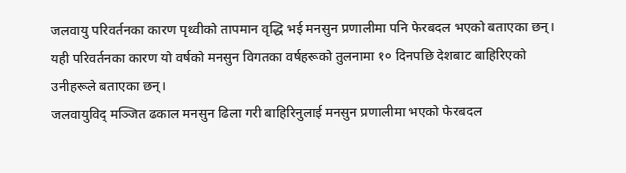जलवायु परिवर्तनका कारण पृथ्वीको तापमान वृद्धि भई मनसुन प्रणालीमा पनि फेरबदल भएको बताएका छन्। यही परिवर्तनका कारण यो वर्षको मनसुन विगतका वर्षहरूको तुलनामा १० दिनपछि देशबाट बाहिरिएको उनीहरूले बताएका छन्।
जलवायुविद् मञ्जित ढकाल मनसुन ढिला गरी बाहिरिनुलाई मनसुन प्रणालीमा भएको फेरबदल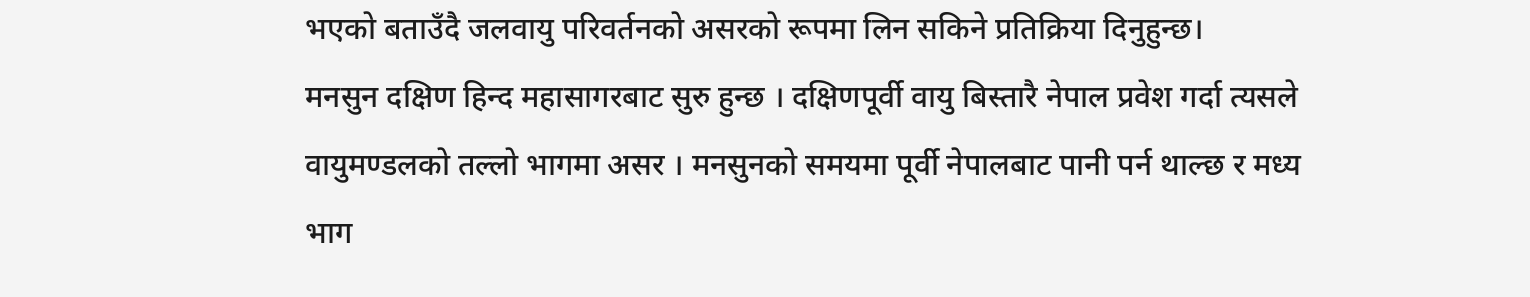भएको बताउँदै जलवायु परिवर्तनको असरको रूपमा लिन सकिने प्रतिक्रिया दिनुहुन्छ।
मनसुन दक्षिण हिन्द महासागरबाट सुरु हुन्छ । दक्षिणपूर्वी वायु बिस्तारै नेपाल प्रवेश गर्दा त्यसले वायुमण्डलको तल्लो भागमा असर । मनसुनको समयमा पूर्वी नेपालबाट पानी पर्न थाल्छ र मध्य भाग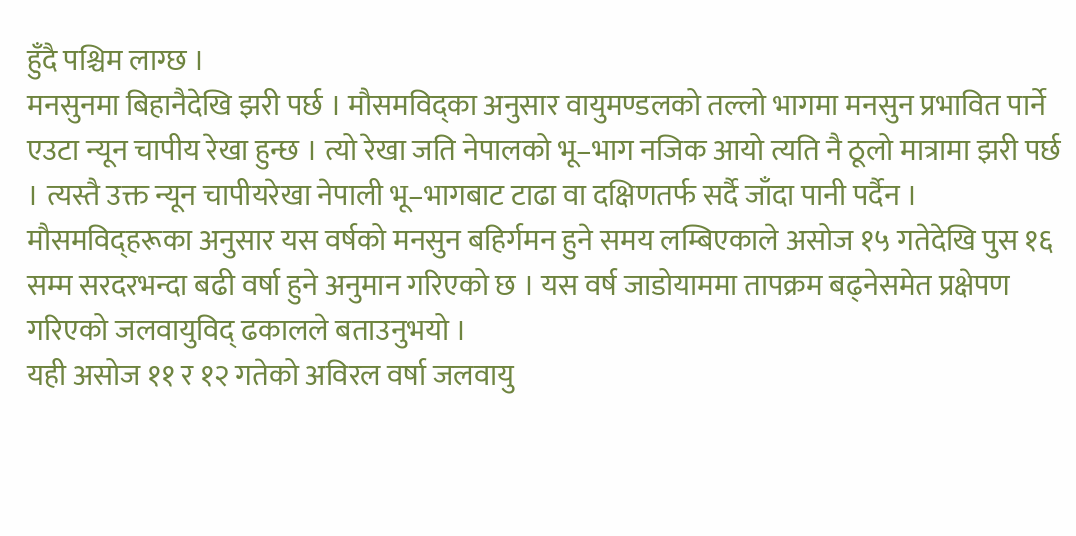हुँदै पश्चिम लाग्छ ।
मनसुनमा बिहानैदेखि झरी पर्छ । मौसमविद्का अनुसार वायुमण्डलको तल्लो भागमा मनसुन प्रभावित पार्ने एउटा न्यून चापीय रेखा हुन्छ । त्यो रेखा जति नेपालको भू–भाग नजिक आयो त्यति नै ठूलो मात्रामा झरी पर्छ । त्यस्तै उक्त न्यून चापीयरेखा नेपाली भू–भागबाट टाढा वा दक्षिणतर्फ सर्दै जाँदा पानी पर्दैन ।
मौसमविद्हरूका अनुसार यस वर्षको मनसुन बहिर्गमन हुने समय लम्बिएकाले असोज १५ गतेदेखि पुस १६ सम्म सरदरभन्दा बढी वर्षा हुने अनुमान गरिएको छ । यस वर्ष जाडोयाममा तापक्रम बढ्नेसमेत प्रक्षेपण गरिएको जलवायुविद् ढकालले बताउनुभयो ।
यही असोज ११ र १२ गतेको अविरल वर्षा जलवायु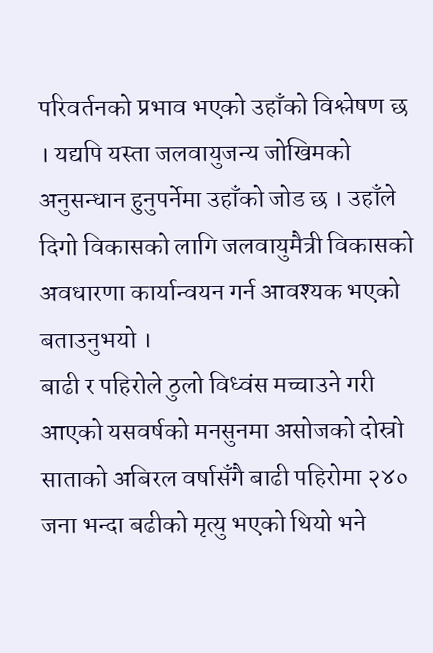परिवर्तनको प्रभाव भएको उहाँको विश्लेषण छ । यद्यपि यस्ता जलवायुजन्य जोखिमको अनुसन्धान हुनुपर्नेमा उहाँको जोड छ । उहाँले दिगो विकासको लागि जलवायुमैत्री विकासको अवधारणा कार्यान्वयन गर्न आवश्यक भएको बताउनुभयो ।
बाढी र पहिरोले ठुलो विध्वंस मच्चाउने गरी आएको यसवर्षको मनसुनमा असोजको दोस्रो साताको अबिरल वर्षासँगै बाढी पहिरोमा २४० जना भन्दा बढीको मृत्यु भएको थियो भने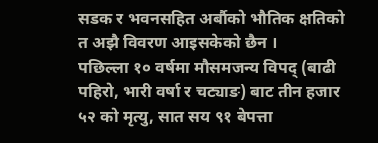सडक र भवनसहित अर्बौको भौतिक क्षतिको त अझै विवरण आइसकेको छैन ।
पछिल्ला १० वर्षमा मौसमजन्य विपद् (बाढी पहिरो, भारी वर्षा र चट्याङ) बाट तीन हजार ५२ को मृत्यु, सात सय ९१ बेपत्ता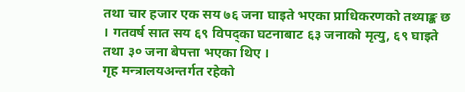तथा चार हजार एक सय ७६ जना घाइते भएका प्राधिकरणको तथ्याङ्क छ । गतवर्ष सात सय ६९ विपद्का घटनाबाट ६३ जनाको मृत्यु, ६९ घाइते तथा ३० जना बेपत्ता भएका थिए ।
गृह मन्त्रालयअन्तर्गत रहेको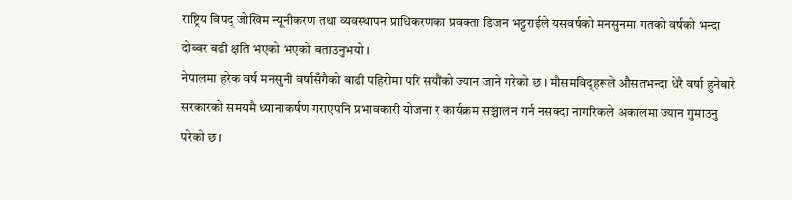राष्ट्रिय विपद् जोखिम न्यूनीकरण तथा व्यवस्थापन प्राधिकरणका प्रवक्ता डिजन भट्टराईले यसवर्षको मनसुनमा गतको वर्षको भन्दा दोब्बर बढी क्षति भएको भएको बताउनुभयो ।
नेपालमा हरेक वर्ष मनसुनी वर्षासँगैको बाढी पहिरोमा परि सयौंको ज्यान जाने गरेको छ । मौसमविद्हरूले औसतभन्दा धेरै वर्षा हुनेबारे सरकारको समयमै ध्यानाकर्षण गराएपनि प्रभावकारी योजना र कार्यक्रम सञ्चालन गर्न नसक्दा नागरिकले अकालमा ज्यान गुमाउनु परेको छ।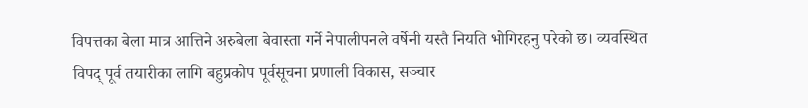विपत्तका बेला मात्र आत्तिने अरुबेला बेवास्ता गर्ने नेपालीपनले वर्षेनी यस्तै नियति भोगिरहनु परेको छ। व्यवस्थित विपद् पूर्व तयारीका लागि बहुप्रकोप पूर्वसूचना प्रणाली विकास, सञ्चार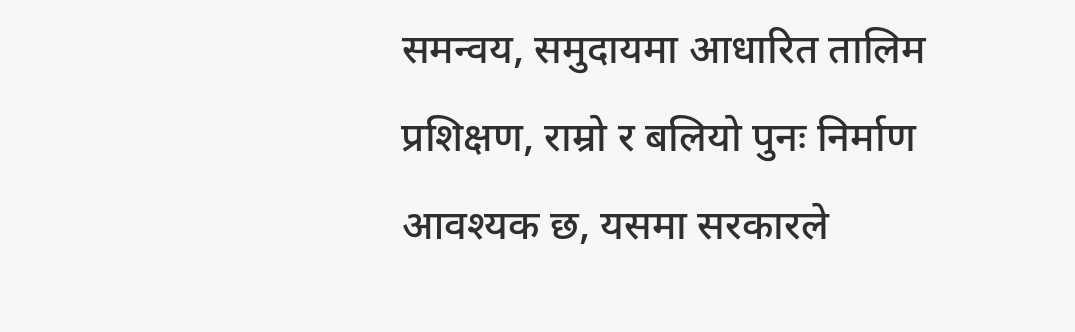समन्वय, समुदायमा आधारित तालिम प्रशिक्षण, राम्रो र बलियो पुनः निर्माण आवश्यक छ, यसमा सरकारले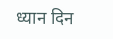ध्यान दिन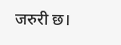जरुरी छ।